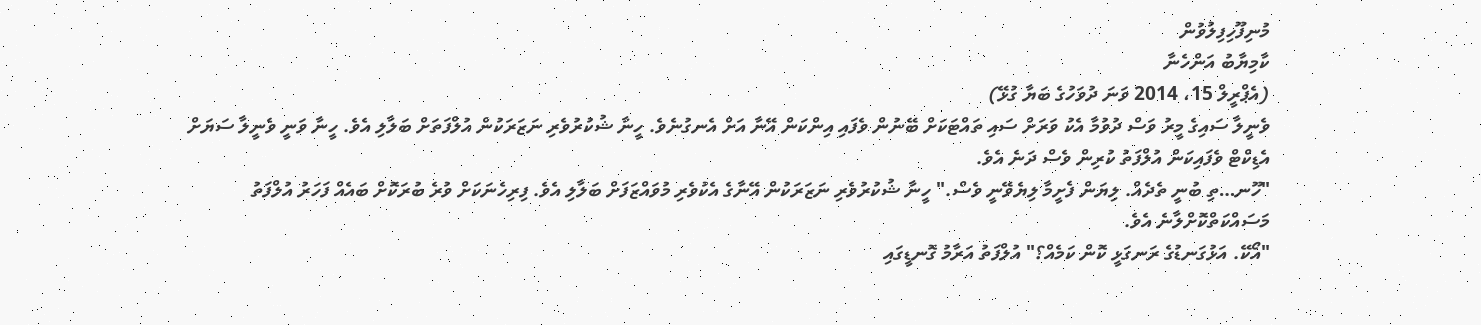މުނިފޫހިފިލުވުން
ކާމިޔާބު އަންހެނާ
(އެޕްރީލް 15، 2014 ވަނަ ދުވަހުގެ ބަޔާ ގުޅޭ)
ވެނީލާ ސައިގެ މީރު ވަސް ދުވުމާ އެކު ވަރަށް ސައި ތައްޓަކަށް ބޭނުން ވެފައި އިންކަން އޭނާ އަށް އެނގުނެވެ. ހީނާ ޝުކުރުވެރި ނަޒަރަކުން އުލްފަތަށް ބަލާލި އެވެ. ހީނާ ވަނީ ވެނީލާ ސަޔަށް އެޑިކްޓް ވެފައިކަން އުލްފަތު ކުރިން ވެސް ދަނެ އެވެ.
"ހޫނ…ތި ބުނީ ތެދެއް. ލިޔަން ފެށީމާ ލިޔެވޭނީ ވެސް." ހީނާ ޝުކުރުވެރި ނަޒަރަކުން އޭނާގެ އެކުވެރި މުވައްޒަފަށް ބަލާލި އެވެ. ފިރިހެނަކަށް ވުރެ ބުރަކޮށް ބައެއް ފަހަރު އުލްފަތު މަސައްކަތްކޮށްލާނެ އެވެ.
"އޯކޭ. އަޅުގަނޑުގެ ރަނގަޅީ ކޮން ކަމެއް؟" އުލްފަތު އަރާމު ގޮނޑީގައި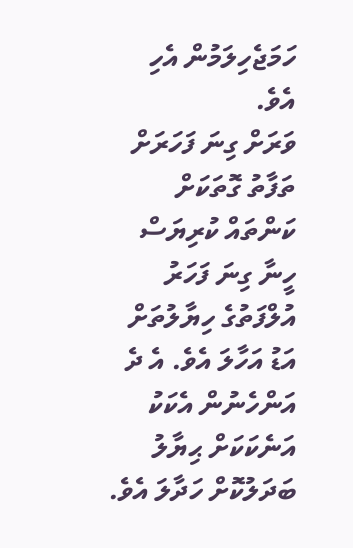ހަމަޖެހިލަމުން އެހި އެވެ.
ވަރަށް ގިނަ ފަހަރަށް ތަފާތު ގޮތަކަށް ކަންތައް ކުރިޔަސް ހީނާ ގިނަ ފަހަރު އުލްފަތުގެ ހިޔާލުތަށް އަޑު އަހާލަ އެވެ. އެ ދެ އަންހެނުން އެކަކު އަނެކަކަށް ޙިޔާލު ބަދަލުކޮށް ހަދާލަ އެވެ.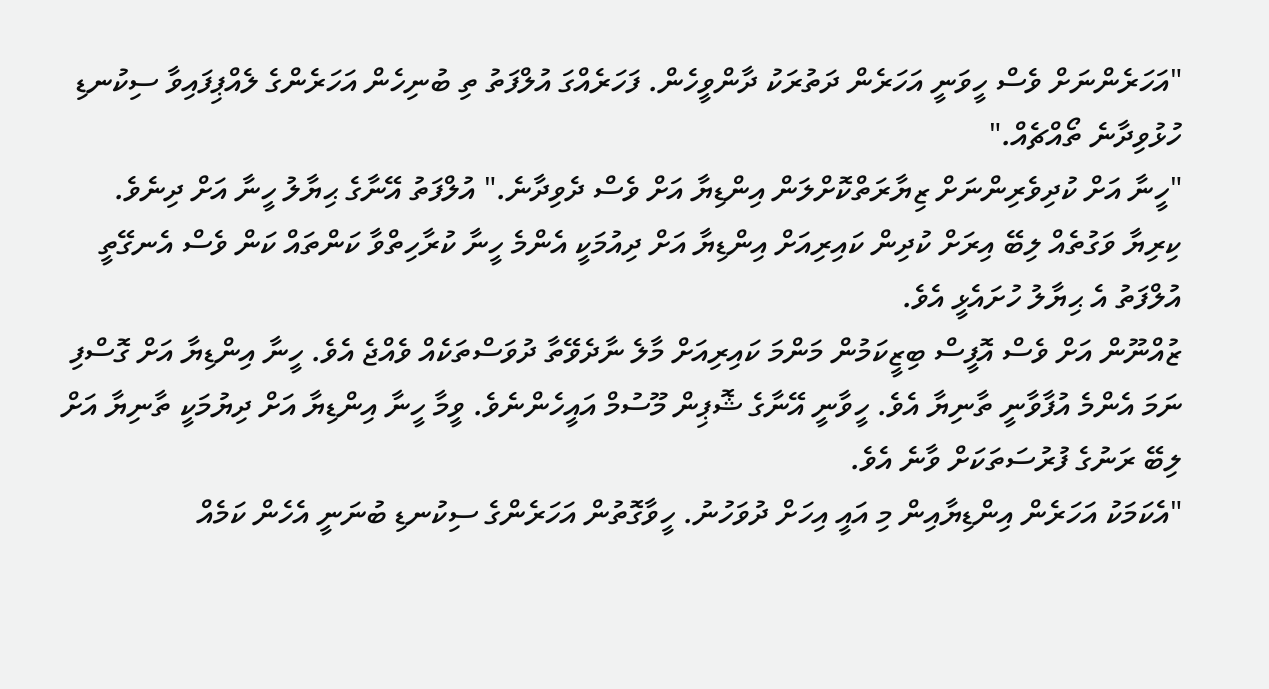"އަހަރެންނަށް ވެސް ހީވަނީ އަހަރެން ދަތުރަކު ދާންވީހެން. ފަހަރެއްގަ އުލްފަތު ތި ބުނިހެން އަހަރެންގެ ލެއްޕިފައިވާ ސިކުނޑި ހުޅުވިދާނެ ތޯއްޗެއް."
"ހީނާ އަށް ކުދިވެރިންނަށް ޒިޔާރަތްކޮށްލަން އިންޑިޔާ އަށް ވެސް ދެވިދާނެ." އުލްފަތު އޭނާގެ ޙިޔާލު ހީނާ އަށް ދިނެވެ. ކިރިޔާ ވަގުތެއް ލިބޭ އިރަށް ކުދިން ކައިރިއަށް އިންޑިޔާ އަށް ދިއުމަކީ އެންމެ ހީނާ ކުރާހިތްވާ ކަންތައް ކަން ވެސް އެނގޭތީ އުލްފަތު އެ ޙިޔާލު ހުށައެޅީ އެވެ.
ޒުއްނޫން އަށް ވެސް އޮފީސް ބިޒީކަމުން މަންމަ ކައިރިއަށް މާލެ ނާދެވޭތާ ދުވަސްތަކެއް ވެއްޖެ އެވެ. ހީނާ އިންޑިޔާ އަށް ގޮސްފި ނަމަ އެންމެ އުފާވާނީ ތާނިޔާ އެވެ. ހީވާނީ އޭނާގެ ޝޮޕިން މޫސުމް އައީހެންނެވެ. ވީމާ ހީނާ އިންޑިޔާ އަށް ދިޔުމަކީ ތާނިޔާ އަށް ލިބޭ ރަނުގެ ފުރުސަތަކަށް ވާނެ އެވެ.
"އެކަމަކު އަހަރެން އިންޑިޔާއިން މި އައީ އިހަށް ދުވަހުނު. ހީވާގޮތުން އަހަރެންގެ ސިކުނޑި ބުނަނީ އެހެން ކަމެއް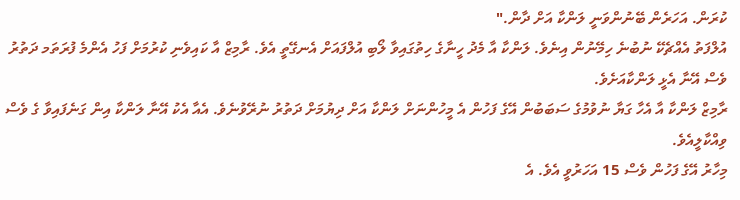ކުރަން. އަހަރެން ބޭނުންވަނީ ލަންކާ އަށް ދާން."
އުލްފަތު އެއްޗެކޭ ނުބުނެ ހިމޭނުން އިނެވެ. ލަންކާ އާ މެދު ހީނާގެ ހިތުގައިވާ ލޯބި އުލްފައަށް އެނގޭތީ އެވެ. ރާމިޒް އާ ކައިވެނި ކުރުމަށް ފަހު އެންމެ ފުރަތަމ ދަތުރު ވެސް އޭނާ އެޅީ ލަންކާއަށެވެ.
ރާމިޒް ލަންކާ އާ އެހާ ގަޔާ ނުވުމުގެ ސަބަބުން އޭގެ ފަހުން އެ މީހުންނަށް ލަންކާ އަށް ދިޔުމަށް ދަތުރު ނުރޭވުނެވެ. އެއާ އެކު އޭނާ ލަންކާ އިން ގަނެފައިވާ ގެ ވެސް ވިއްކާލީއެވެ.
މިހާރު އޭގެ ފަހުން ވެސް 15 އަހަރުވީ އެވެ. އެ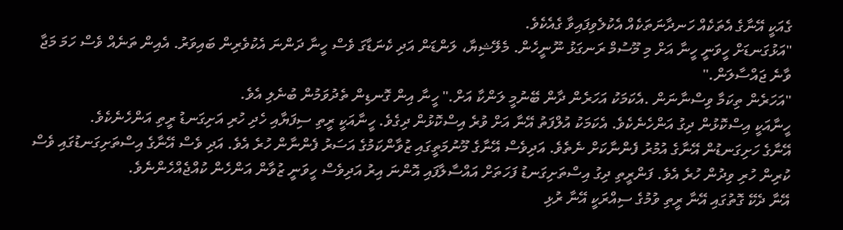ގެއަކީ އޭނާގެ އެތަކެއް ހަނދާނަތަކެއް އެކުލެވިފައިވާ ގެއެކެވެ.
"އަޅުގަނޑަށް ހީވަނީ ހީނާ އަށް މި މޫސުމް ރަނގަޅު ނޫނީހެން. މެލޭޝިޔާ، ލަންޑަން އަދި ކެނަޑާގަ ވެސް ހީނާ ދަންނަ އެކުވެރިން ބައިވަރު. އެއިން ތަނެއް ވެސް ހަމަ މަޖާ ވާނެ ޖައްސާލަން."
"އަހަރެން ތިކަމާ ވިސްނާނަން .އެކަމަކު އަހަރެން ދާން ބޭނުމީ ލަންކާ އަށް." ހީނާ އިން ގޮނޑިން ތެދުވަމުން ބުނެލި އެވެ.
ހީނާއަކީ އިސްކޮޅުން ދިގު އަންހެނެކެވެ. އެކަމަކު އުލްފަތު އޭނާ އަށް ވުރެ އިސްކޮޅުން ދިގެވެ. ހީނާއަކީ ރީތި ސިފަޔާއި ހެދި ހުރި އަށިގަނޑު ރީތި އަންހެނެކެވެ.
އޭނާގެ ހަށިގަނޑުން އޭނާގެ އުމުރު ފެންނާކަށް ނެތެވެ. އަދިވެސް އޭނާގެ މޫނުމަތީގައި ޒުވާންކަމުގެ އަސަރު ފެންނާން ހުރެ އެވެ. އަދި ވެސް އޭނާގެ އިސްތަށިގަނޑުގައި ވެސް ކުރިން ހުރި ވިދުން ހުރެ އެވެ. ފަންރީތި ދިގު އިސްތަށިގަނޑު ފަހަތަށް އައްސާލާފައި އޮންނަ އިރު އަދިވެސް ހީވަނީ ޒުވާން އަންހެން ކުއްޖެއްހެންނެވެ.
އޭނާ ދެކޭ ގޮތުގައި އޭނާ ރީތި ވުމުގެ ސިއްރަކީ އޭނާ ރުޅި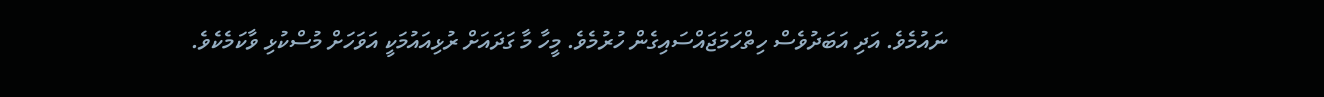ނައުމެވެ. އަދި އަބަދުވެސް ހިތްހަމަޖައްސައިގެން ހުރުމެވެ. މީހާ މާ ގަދައަށް ރުޅިއައުމަކީ އަވަހަށް މުސްކުޅި ވާކަމެކެވެ.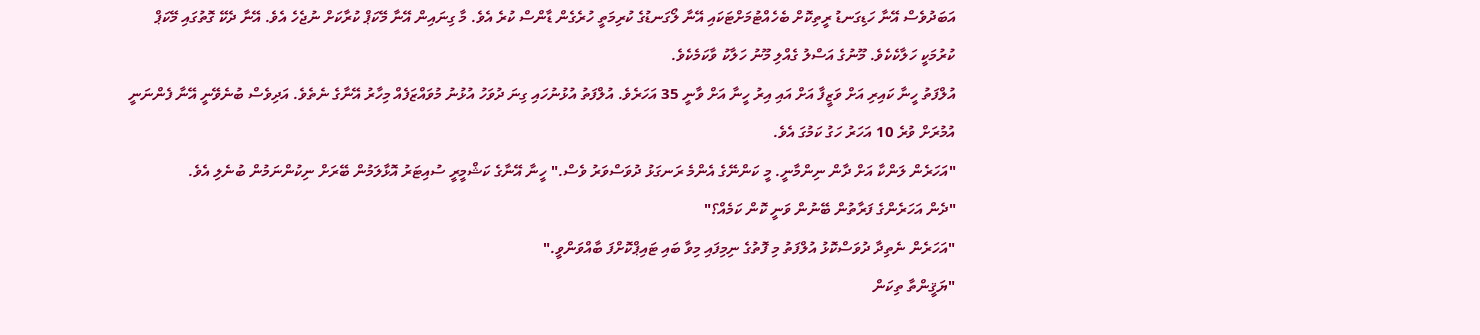އަބަދުވެސް އޭނާ ހަޑިގަނޑު ރީތިކޮށް ބެހެއްޓުމަށްޓަކައި އޭނާ ލޯގަނޑުގެ ކުރިމަތީ ހުރެގެން ޑާންސް ކުރެ އެވެ. މާ ގިނައިން އޭނާ މޭކަޕް ކުރާކަށް ނުޖެހެ އެވެ. އޭނާ ދެކޭ ގޮތުގައި މޭކަޕް ކުރުމަކީ ހަލާކެކެވެ. މޫނުގެ އަސްލު ގެއްލި މޫނު ހަލާކު ވާކަމެކެވެ.
އުލްފަތު ހީނާ ކައިރި އަށް ވަޒީފާ އަށް އައި އިރު ހީނާ އަށް ވާނީ 35 އަހަރެވެ. އުލްފަތު އުޅުނުހައި ގިނަ ދުވަހު އުޅުނު މުވައްޒަފެއް މިހާރު އޭނާގެ ނެތެވެ. އަދިވެސް ބުނެވޭނީ އޭނާ ފެންނަނީ އުމުރަށް ވުރެ 10 އަހަރު ހަގު ކަމުގަ އެވެ.
"އަހަރެން ލަންކާ އަށް ދާން ނިންމާނީ. މީ ކަންނޭގެ އެންމެ ރަނގަޅު ދުވަސްވަރު ވެސް." ހީނާ އޭނާގެ ކަޝްމީރީ ސުއިޓަރު އޮޅާލަމުން ބޭރަށް ނިކުންނަމުން ބުނެލި އެވެ.
"ދެން އަހަރެންގެ ފަރާތުން ބޭނުން ވަނީ ކޮން ކަމެއް؟"
"އަހަރެން ނެތިދާ ދުވަސްކޮޅު އުލްފަތު މި ފޮތުގެ ނިމިފައި މިވާ ބައި ޓައިޕްކޮށްފަ ބާއްވަންވީ."
"ޔަޤީންތާ ތިކަން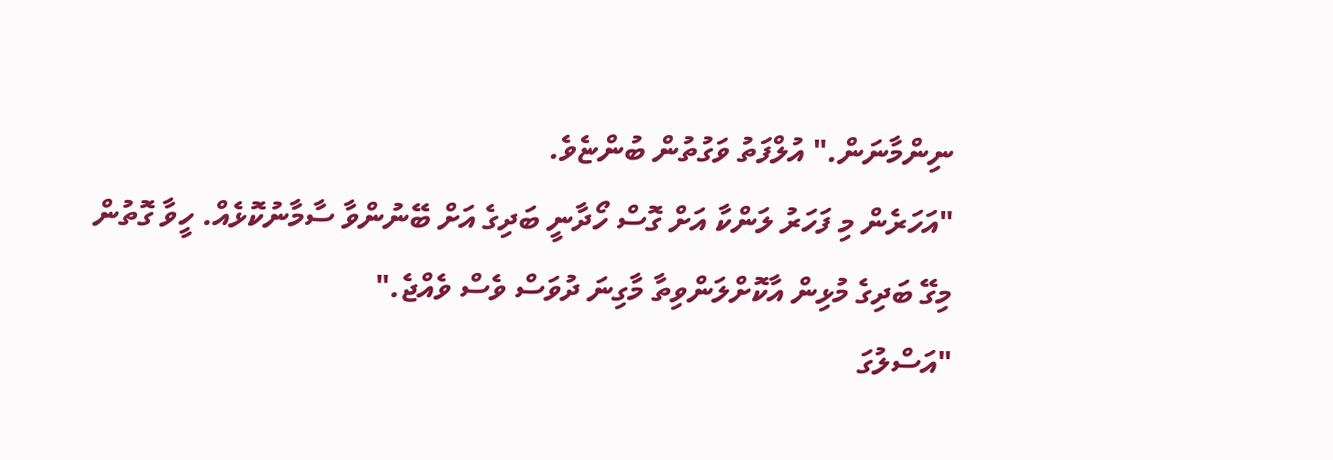ނިންމާނަން." އުލްފަތު ވަގުތުން ބުންޏެވެ.
"އަހަރެން މި ފަހަރު ލަންކާ އަށް ގޮސް ހޯދާނީ ބަދިގެ އަށް ބޭނުންވާ ސާމާނުކޮޅެއް. ހީވާ ގޮތުން މިގޭ ބަދިގެ މުޅިން އާކޮށްލަންވިތާ މާގިނަ ދުވަސް ވެސް ވެއްޖެ."
"އަސްލުގަ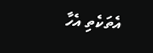އެތަކެތި އެހާ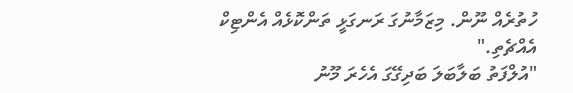ހުތުރެއް ނޫން. މިޒަމާނުގަ ރަނގަޅީ ތަންކޮޅެއް އެންޓިކް އެއްޗެތި."
"އުލްފަތު ބަލާބަލަ ބަދިގޭގަ އެހެރަ މޫނު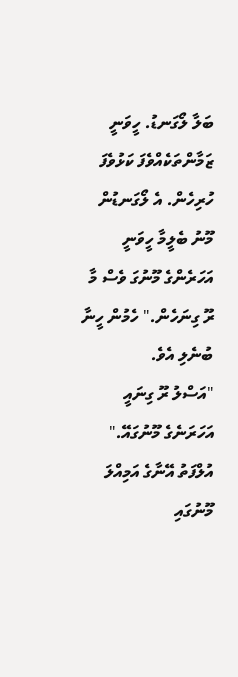ބަލާ ލޯގަނޑު. ހީވަނީ ޒަމާންތަކެއްވެފަ ކަޅުވެފަ ހުރިހެން. އެ ލޯގަނޑުން މޫނު ބެލީމާ ހީވަނީ އަހަރެންގެ މޫނުގަ ވެސް މާ ރޫ ގިނަހެން." ހެމުން ހީނާ ބުނެލި އެވެ.
"އަސްލު ރޫ ގިނައީ އަހަރަނެގެ މޫނުގައޭ." އުލްފަތު އޭނާގެ އަމިއްލަ މޫނުގައި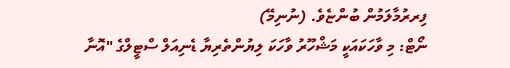ފިރރުމާލަމުން ބުންޏެވެ. (ނުނިމޭ)
ނޯޓް: މި ވާހަކައަކީ މަޝްހޫރު ވާހަކަ ލިޔުންތެރިޔާ ޑެނިއަލް ސްޓީލްގެ "އޮނާ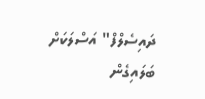ދައިސެލްފް" އަސްލަކަށް ބަލައިގެން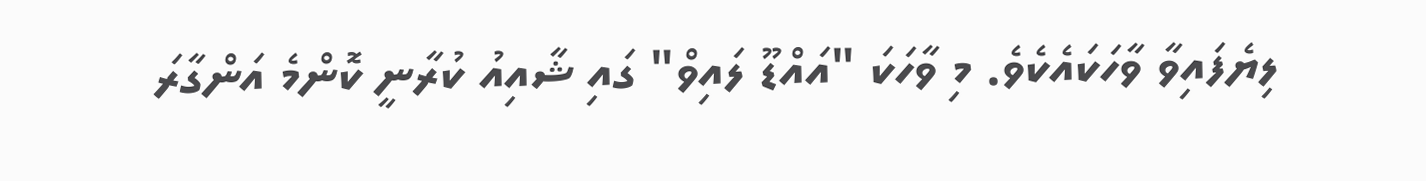ލިޔެފައިވާ ވާހަކައެކެވެ. މި ވާހަކަ "އައްޑޫ ލައިވް" ގައި ޝާއިއު ކުރާނީ ކޮންމެ އަންގާރަ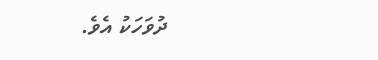ދުވަހަކު އެވެ.